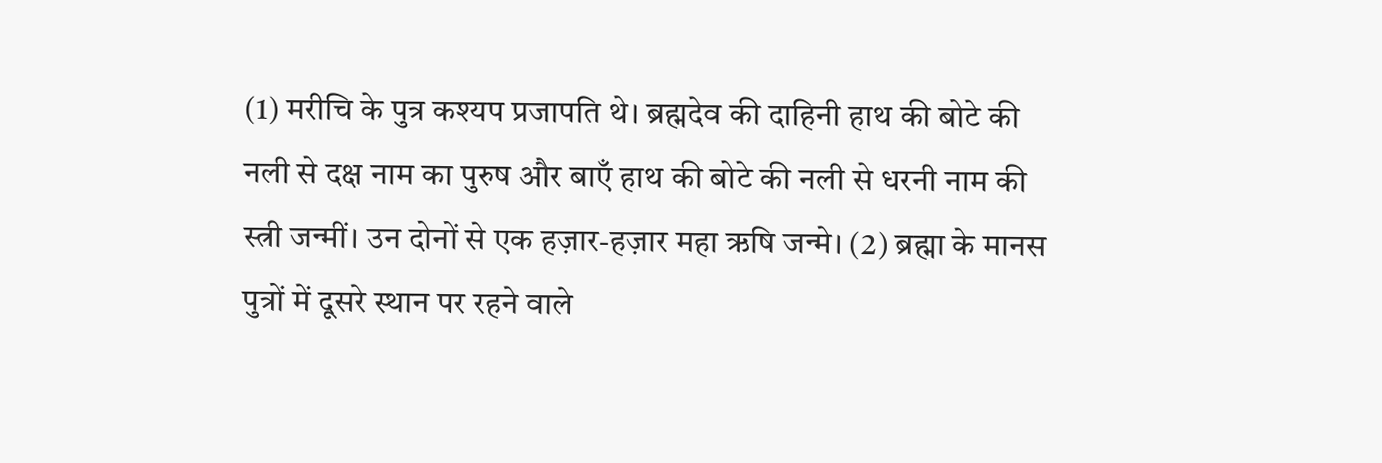(1) मरीचि के पुत्र कश्यप प्रजापति थे। ब्रह्मदेव की दाहिनी हाथ की बोटे की नली से दक्ष नाम का पुरुष और बाएँ हाथ की बोटे की नली से धरनी नाम की स्त्री जन्मीं। उन दोनों से एक हज़ार-हज़ार महा ऋषि जन्मे। (2) ब्रह्मा के मानस पुत्रों में दूसरे स्थान पर रहने वाले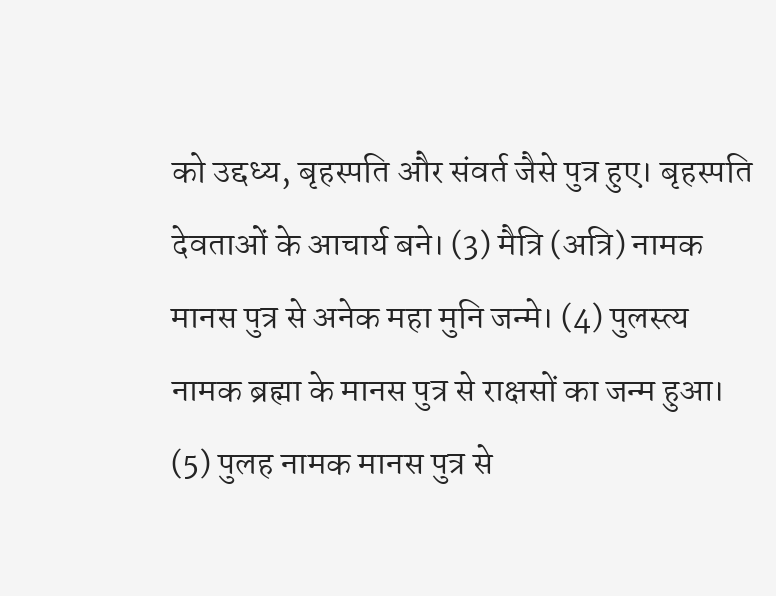को उद्दध्य, बृहस्पति और संवर्त जैसे पुत्र हुए। बृहस्पति देवताओं के आचार्य बने। (3) मैत्रि (अत्रि) नामक मानस पुत्र से अनेक महा मुनि जन्मे। (4) पुलस्त्य नामक ब्रह्मा के मानस पुत्र से राक्षसों का जन्म हुआ। (5) पुलह नामक मानस पुत्र से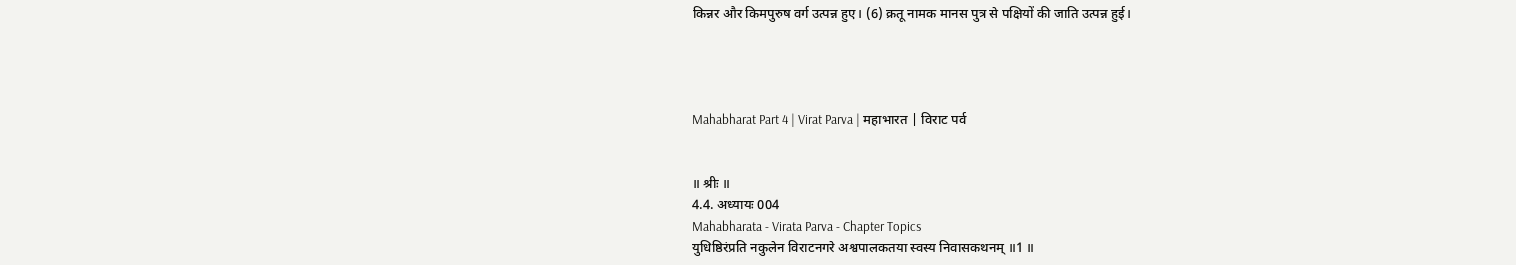किन्नर और किमपुरुष वर्ग उत्पन्न हुए। (6) क्रतू नामक मानस पुत्र से पक्षियों की जाति उत्पन्न हुई।




Mahabharat Part 4 | Virat Parva | महाभारत | विराट पर्व


॥ श्रीः ॥
4.4. अध्यायः 004
Mahabharata - Virata Parva - Chapter Topics
युधिष्ठिरंप्रति नकुलेन विराटनगरे अश्वपालकतया स्वस्य निवासकथनम् ॥1 ॥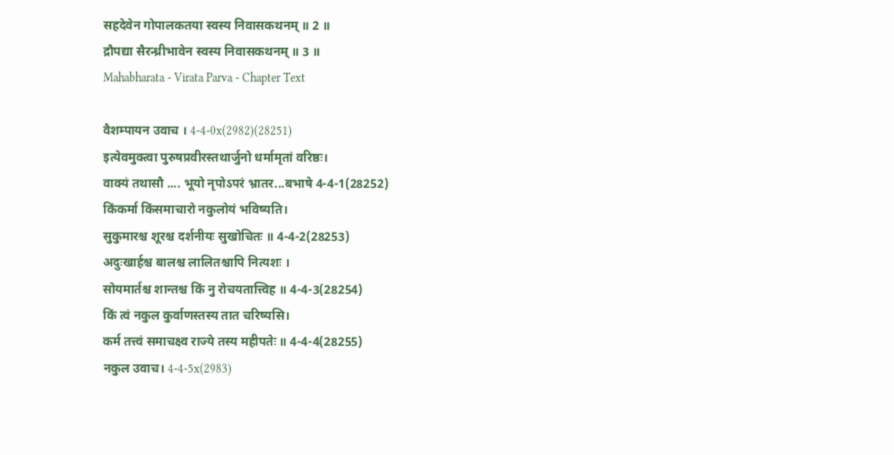सहदेवेन गोपालकतया स्वस्य निवासकथनम् ॥ 2 ॥
द्रौपद्या सैरन्ध्रीभावेन स्वस्य निवासकथनम् ॥ 3 ॥
Mahabharata - Virata Parva - Chapter Text

वैशम्पायन उवाच । 4-4-0x(2982)(28251)
इत्येवमुक्त्वा पुरुषप्रवीरस्तथार्जुनो धर्मामृतां वरिष्ठः।
वाक्यं तथासौ .... भूयो नृपोऽपरं भ्रातर...बभाषे 4-4-1(28252)
किंकर्मा किंसमाचारो नकुलोयं भविष्यति।
सुकुमारश्च शूरश्च दर्शनीयः सुखोचितः ॥ 4-4-2(28253)
अदुःखार्हश्च बालश्च लालितश्चापि नित्यशः ।
सोयमार्तश्च शान्तश्च किं नु रोचयतात्त्विह ॥ 4-4-3(28254)
किं त्वं नकुल कुर्वाणस्तस्य तात चरिष्यसि।
कर्म तत्त्वं समाचक्ष्व राज्ये तस्य महीपतेः ॥ 4-4-4(28255)
नकुल उवाच। 4-4-5x(2983)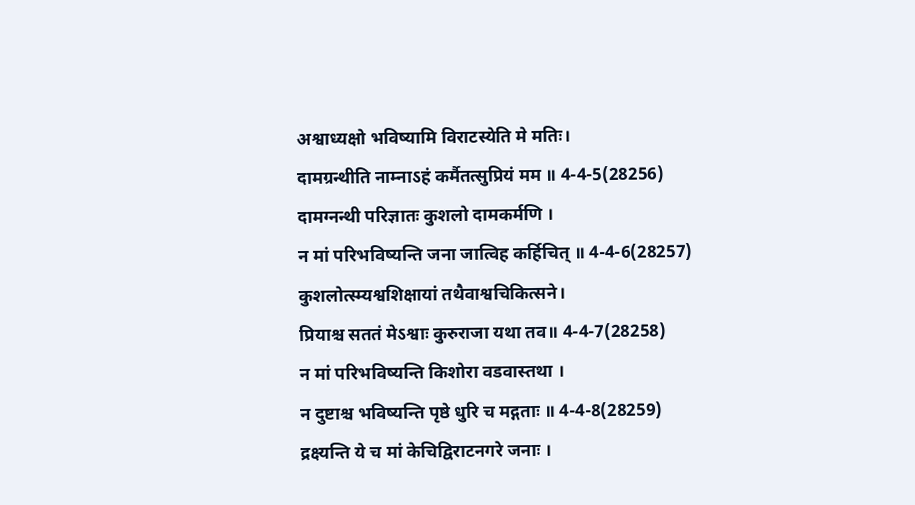अश्वाध्यक्षो भविष्यामि विराटस्येति मे मतिः।
दामग्रन्थीति नाम्नाऽहं कर्मैतत्सुप्रियं मम ॥ 4-4-5(28256)
दामग्नन्थी परिज्ञातः कुशलो दामकर्मणि ।
न मां परिभविष्यन्ति जना जात्विह कर्हिचित् ॥ 4-4-6(28257)
कुशलोत्स्म्यश्वशिक्षायां तथैवाश्वचिकित्सने।
प्रियाश्च सततं मेऽश्वाः कुरुराजा यथा तव॥ 4-4-7(28258)
न मां परिभविष्यन्ति किशोरा वडवास्तथा ।
न दुष्टाश्च भविष्यन्ति पृष्ठे धुरि च मद्गताः ॥ 4-4-8(28259)
द्रक्ष्यन्ति ये च मां केचिद्विराटनगरे जनाः ।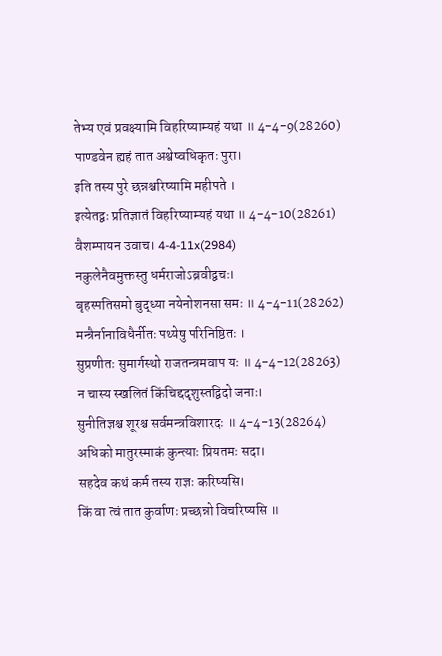तेभ्य एवं प्रवक्ष्यामि विहरिष्याम्यहं यथा ॥ 4-4-9(28260)
पाण्डवेन ह्यहं तात अश्वेष्वधिकृतः पुरा।
इति तस्य पुरे छन्नश्चरिष्यामि महीपते ।
इत्येतद्वः प्रतिज्ञातं विहरिष्याम्यहं यथा ॥ 4-4-10(28261)
वैशम्पायन उवाच। 4-4-11x(2984)
नकुलेनैवमुक्तस्तु धर्मराजोऽब्रवीद्वचः।
बृहस्पतिसमो बुद्ध्या नयेनोशनसा समः ॥ 4-4-11(28262)
मन्त्रैर्नानाविधैर्नीतः पथ्येषु परिनिष्ठितः ।
सुप्रणीतः सुमार्गस्थो राजतन्त्रमवाप यः ॥ 4-4-12(28263)
न चास्य स्खलितं किंचिद्ददृशुस्तद्विदो जनाः।
सुनीतिज्ञश्च शूरश्च सर्वमन्त्रविशारदः ॥ 4-4-13(28264)
अधिको मातुरस्माकं कुन्त्याः प्रियतमः सदा।
सहदेव कथं कर्म तस्य राज्ञः करिष्यसि।
किं वा त्वं तात कुर्वाणः प्रच्छन्नो विचरिष्यसि ॥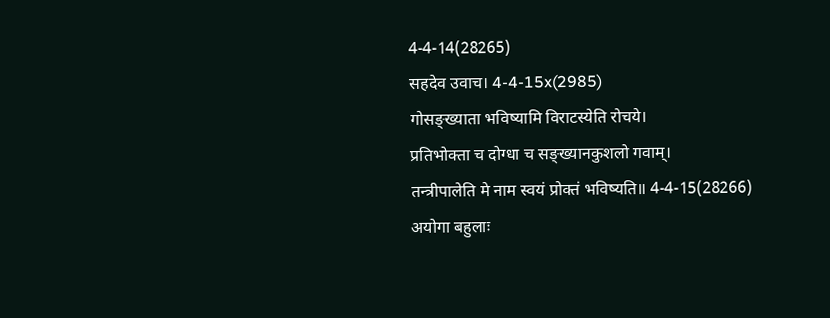4-4-14(28265)
सहदेव उवाच। 4-4-15x(2985)
गोसङ्ख्याता भविष्यामि विराटस्येति रोचये।
प्रतिभोक्ता च दोग्धा च सङ्ख्यानकुशलो गवाम्।
तन्त्रीपालेति मे नाम स्वयं प्रोक्तं भविष्यति॥ 4-4-15(28266)
अयोगा बहुलाः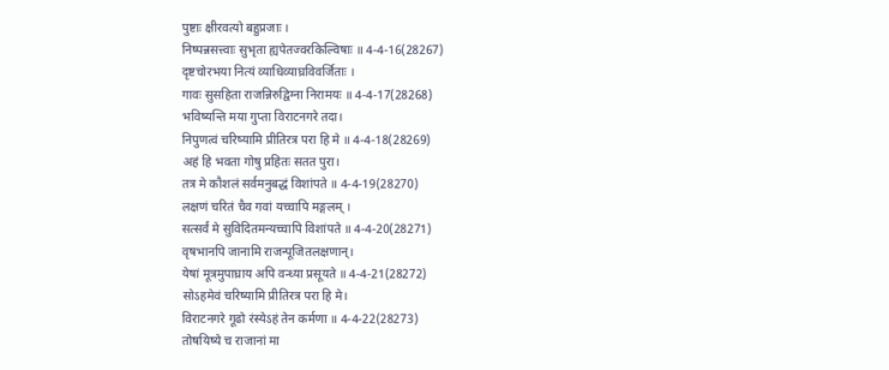पुष्टाः क्षीरवत्यो बहुप्रजाः ।
निष्पन्नसत्त्वाः सुभृता ह्यपेतज्वरकिल्विषाः ॥ 4-4-16(28267)
दृष्टचोरभया नित्यं व्याधिव्याघ्रविवर्जिताः ।
गावः सुसहिता राजन्निरुद्विग्ना निरामयः ॥ 4-4-17(28268)
भविष्यन्ति मया गुप्ता विराटनगरे तदा।
निपुणत्वं चरिष्यामि प्रीतिरत्र परा हि मे ॥ 4-4-18(28269)
अहं हि भवता गोषु प्रहितः सतत पुरा।
तत्र मे कौशलं सर्वमनुबद्धं विशांपते ॥ 4-4-19(28270)
लक्षणं चरितं चैव गवां यच्चापि मङ्गलम् ।
सत्सर्वं मे सुविदितमन्यच्चापि विशांपते ॥ 4-4-20(28271)
वृषभानपि जानामि राजन्पूजितलक्षणान्।
येषां मूत्रमुपाघ्राय अपि वन्ध्या प्रसूयते ॥ 4-4-21(28272)
सोऽहमेवं चरिष्यामि प्रीतिरत्र परा हि मे।
विराटनगरे गूढो रंस्येऽहं तेन कर्मणा ॥ 4-4-22(28273)
तोषयिष्ये च राजानां मा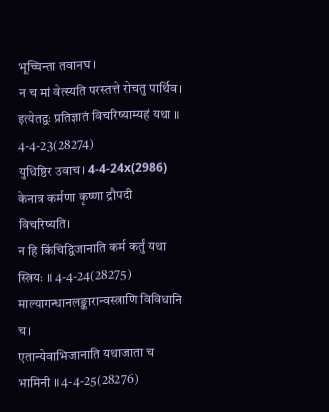भूच्चिन्ता तवानघ ।
न च मां वेत्स्यति परस्तत्ते रोचतु पार्थिव।
इत्येतद्वः प्रतिज्ञातं विचरिष्याम्यहं यथा ॥ 4-4-23(28274)
युधिष्ठिर उवाच। 4-4-24x(2986)
केनात्र कर्मणा कृष्णा द्रौपदी विचरिष्यति।
न हि किंचिद्विजानाति कर्म कर्तुं यथा स्त्रियः ॥ 4-4-24(28275)
माल्यागन्धानलङ्कारान्वस्त्राणि विविधानि च।
एतान्येवाभिजानाति यथाजाता च भामिनी ॥ 4-4-25(28276)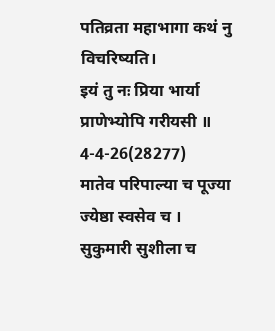पतिव्रता महाभागा कथं नु विचरिष्यति।
इयं तु नः प्रिया भार्या प्राणेभ्योपि गरीयसी ॥ 4-4-26(28277)
मातेव परिपाल्या च पूज्या ज्येष्ठा स्वसेव च ।
सुकुमारी सुशीला च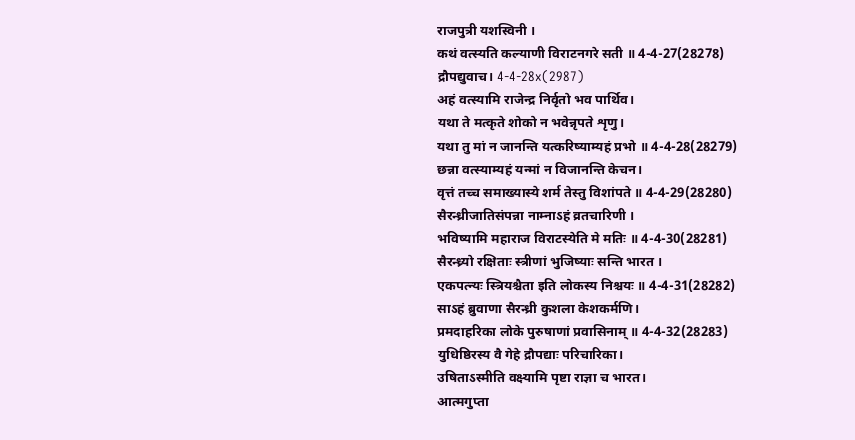राजपुत्री यशस्विनी ।
कथं वत्स्यति कल्याणी विराटनगरे सती ॥ 4-4-27(28278)
द्रौपद्युवाच। 4-4-28x(2987)
अहं वत्स्यामि राजेन्द्र निर्वृतो भव पार्थिव।
यथा ते मत्कृते शोको न भवेन्नृपते शृणु।
यथा तु मां न जानन्ति यत्करिष्याम्यहं प्रभो ॥ 4-4-28(28279)
छन्ना वत्स्याम्यहं यन्मां न विजानन्ति केचन।
वृत्तं तच्च समाख्यास्ये शर्म तेस्तु विशांपते ॥ 4-4-29(28280)
सैरन्ध्रीजातिसंपन्ना नाम्नाऽहं व्रतचारिणी ।
भविष्यामि महाराज विराटस्येति मे मतिः ॥ 4-4-30(28281)
सैरन्ध्र्यो रक्षिताः स्त्रीणां भुजिष्याः सन्ति भारत ।
एकपत्न्यः स्त्रियश्चैता इति लोकस्य निश्चयः ॥ 4-4-31(28282)
साऽहं ब्रुवाणा सैरन्ध्री कुशला केशकर्मणि।
प्रमदाहरिका लोके पुरुषाणां प्रवासिनाम् ॥ 4-4-32(28283)
युधिष्ठिरस्य वै गेहे द्रौपद्याः परिचारिका।
उषिताऽस्मीति वक्ष्यामि पृष्टा राज्ञा च भारत।
आत्मगुप्ता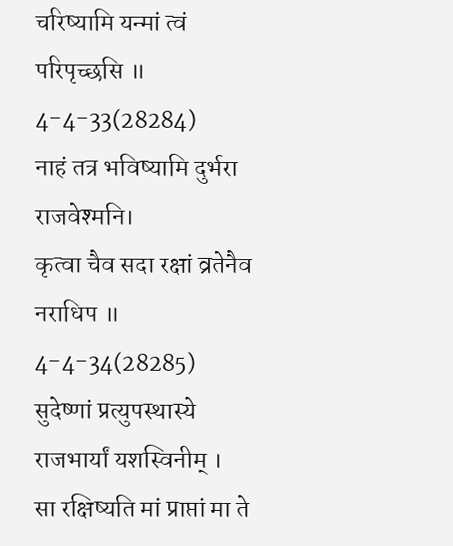चरिष्यामि यन्मां त्वं परिपृच्छसि ॥ 4-4-33(28284)
नाहं तत्र भविष्यामि दुर्भरा राजवेश्मनि।
कृत्वा चैव सदा रक्षां व्रतेनैव नराधिप ॥ 4-4-34(28285)
सुदेष्णां प्रत्युपस्थास्ये राजभार्यां यशस्विनीम् ।
सा रक्षिष्यति मां प्राप्तां मा ते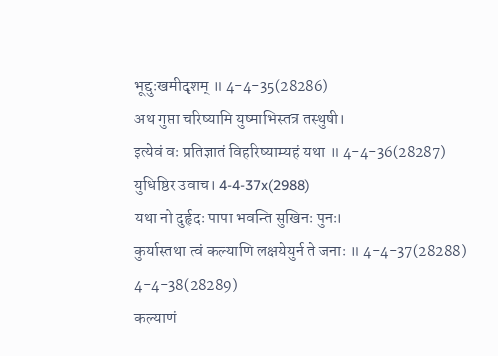भूद्दुःखमीदृशम् ॥ 4-4-35(28286)
अथ गुप्ता चरिष्यामि युष्माभिस्तत्र तस्थुषी।
इत्येवं वः प्रतिज्ञातं विहरिष्याम्यहं यथा ॥ 4-4-36(28287)
युधिष्ठिर उवाच। 4-4-37x(2988)
यथा नो दुर्हृदः पापा भवन्ति सुखिनः पुनः।
कुर्यास्तथा त्वं कल्याणि लक्षयेयुर्न ते जनाः ॥ 4-4-37(28288)
4-4-38(28289)
कल्याणं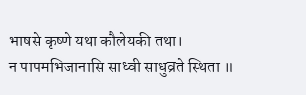भाषसे कृष्णे यथा कौलेयकी तथा।
न पापमभिजानासि साध्वी साधुव्रते स्थिता ॥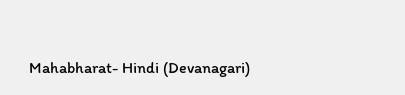Mahabharat- Hindi (Devanagari)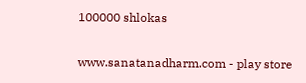100000 shlokas

www.sanatanadharm.com - play store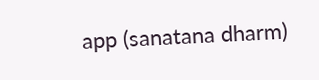app (sanatana dharm)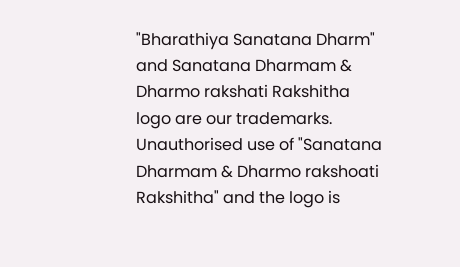"Bharathiya Sanatana Dharm" and Sanatana Dharmam & Dharmo rakshati Rakshitha logo are our trademarks. Unauthorised use of "Sanatana Dharmam & Dharmo rakshoati Rakshitha" and the logo is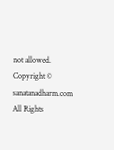not allowed. Copyright © sanatanadharm.com All Rights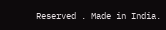Reserved . Made in India.